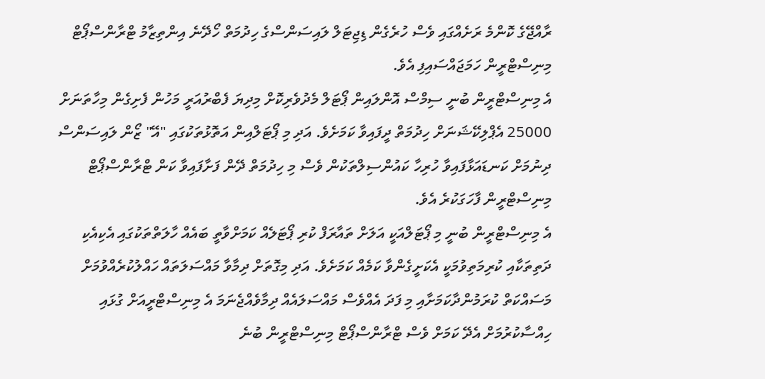ރާއްޖޭގެ ކޮންމެ ރަށެއްގައި ވެސް ހުރެގެން ޑިޖިޓަލް ލައިސަންސްގެ ހިދުމަތް ހޯދޭނެ އިންތިޒާމު ޓްރާންސްޕޯޓް މިނިސްޓްރީން ހަމަޖައްސައިފި އެވެ.
އެ މިނިސްޓްރީން ބުނީ ސިމްސް އޮންލައިން ޕޯޓަލް މެދުވެރިކޮށް މިދިޔަ ފެބްރުއަރީ މަހުން ފެށިގެން މިހާތަނަށް 25000 އެޕްލިކޭޝަނަށް ހިދުމަތް ދީފައިވާ ކަމަށެވެ. އަދި މި ޕޯޓަލްއިން އަތޮޅުތަކުގައި "އޭ" ޒޯން ލައިސަންސް ދިނުމަށް ކަނޑައަޅާފައިވާ ހުރިހާ ކައުންސިލްތަކުން ވެސް މި ހިދުމަތް ދޭން ފަށާފައިވާ ކަން ޓްރާންސްޕޯޓް މިނިސްޓްރީން ފާހަގަކުރެ އެވެ.
އެ މިނިސްޓްރީން ބުނީ މި ޕޯޓަލްއަކީ އަލަށް ތައާރަފް ކުރި ޕޯޓަލެއް ކަމަށްވާތީ ބައެއް ހާލަތްތަކުގައި އެކިއެކި ދަތިތަކާއި ކުރިމަތިވުމަކީ އެކަށީގެންވާ ކަމެއް ކަމަށެވެ. އަދި މިގޮތަށް ދިމާވާ މައްސަލަތައް ހައްލުކުރެއްވުމަށް މަސައްކަތް ކުރަމުންދާކަމަށާއި މި ފަދަ އެއްވެސް މައްސަލައެއް ދިމާވެއްޖެނަމަ އެ މިނިސްޓްރީއަށް ގުޅައި ހިއްސާކުރުމަށް އެދޭ ކަމަށް ވެސް ޓްރާންސްޕޯޓް މިނިސްޓްރީން ބުނެ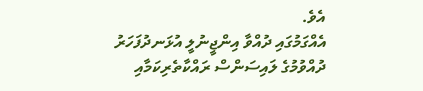އެވެ.
އެއްގަމުގައި ދުއްވާ އިންޖީނުލީ އުޅަނދުފަހަރު ދުއްވުމުގެ ލައިސަންސް ރައްކާތެރިކަމާއި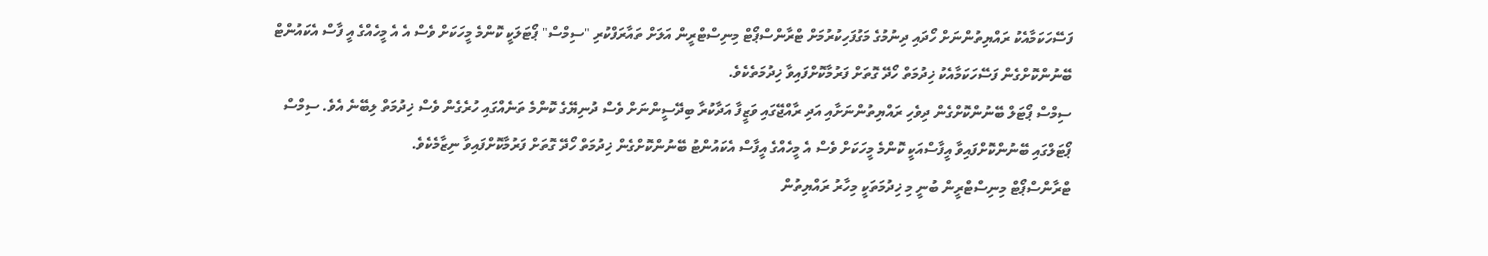ފަސޭހަކަމާއެކު ރައްޔިތުންނަށް ހޯދައި ދިނުމުގެ މަގުފަހިކުރުމަށް ޓްރާންސްޕޯޓް މިނިސްޓްރީން އަލަށް ތައާރަފްކުރި "ސިމްސް" ޕޯޓަލަކީ ކޮންމެ މީހަކަށް ވެސް އެ އެ މީހެއްގެ އީ ފާސް އެކައުންޓް ބޭނުންކޮށްގެން ފަސޭހަކަމާއެކު ޚިދުމަތް ހޯދޭ ގޮތަށް ފަރުމާކޮށްފައިވާ ޚިދުމަތެކެވެ.
ސިމްސް ޕޯޓަލް ބޭނުންކޮށްގެން ދިވެހި ރައްޔިތުންނަށާއި އަދި ރާއްޖޭގައި ވަޒީފާ އަދާކުރާ ބިދޭސީންނަށް ވެސް ދުނިޔޭގެ ކޮންމެ ތަނެއްގައި ހުރެގެން ވެސް ޚިދުމަތް ލިބޭނެ އެވެ. ސިމްސް ޕޯޓަލްގައި ބޭނުންކޮށްފައިވާ އީފާސްއަކީ ކޮންމެ މީހަކަށް ވެސް އެ މީހެއްގެ އީފާސް އެކައުންޓު ބޭނުންކޮށްގެން ޚިދުމަތް ހޯދޭ ގޮތަށް ފަރުމާކޮށްފައިވާ ނިޒާމެކެވެ.
ޓްރާންސްޕޯޓް މިނިސްޓްރީން ބުނީ މި ޚިދުމަތަކީ މިހާރު ރައްޔިތުން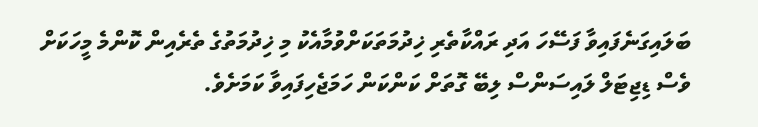ބަލައިގަނެފައިވާ ފަސޭހަ އަދި ރައްކާތެރި ޚިދުމަތަކަށްވުމާއެކު މި ޚިދުމަތުގެ ތެރެއިން ކޮންމެ މީހަކަށް ވެސް ޑިޖިޓަލް ލައިސަންސް ލިބޭ ގޮތަށް ކަންކަން ހަމަޖެހިފައިވާ ކަމަށެވެ.